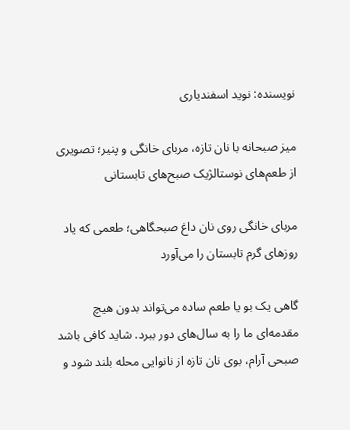نویسنده: نوید اسفندیاری

میز صبحانه با نان تازه، مربای خانگی و پنیر؛ تصویری از طعم‌های نوستالژیک صبح‌های تابستانی

مربای خانگی روی نان داغ صبحگاهی؛ طعمی که یاد روزهای گرم تابستان را می‌آورد

گاهی یک بو یا طعم ساده می‌تواند بدون هیچ مقدمه‌ای ما را به سال‌های دور ببرد. شاید کافی باشد صبحی آرام، بوی نان تازه از نانوایی محله بلند شود و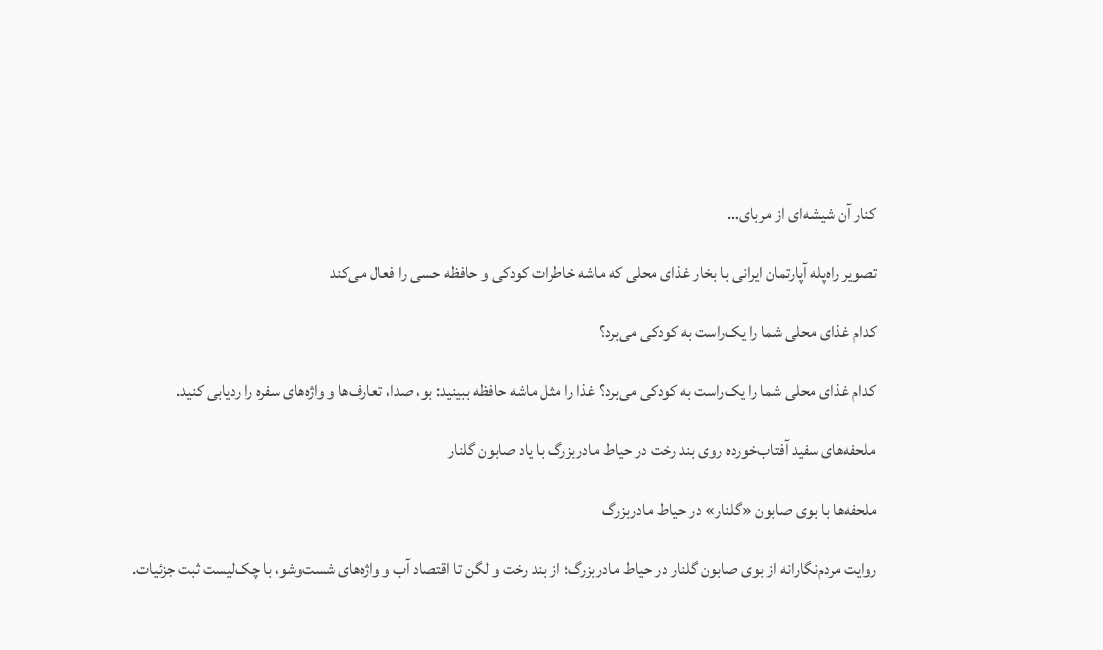کنار آن شیشه‌ای از مربای…

تصویر راه‌پله آپارتمان ایرانی با بخار غذای محلی که ماشه خاطرات کودکی و حافظه حسی را فعال می‌کند

کدام غذای محلی شما را یک‌راست به کودکی می‌برد؟

کدام غذای محلی شما را یک‌راست به کودکی می‌برد؟ غذا را مثل ماشه حافظه ببینید: بو، صدا، تعارف‌ها و واژه‌های سفره را ردیابی کنید.

ملحفه‌های سفید آفتاب‌خورده روی بند رخت در حیاط مادربزرگ با یاد صابون گلنار

ملحفه‌ها با بوی صابون «گلنار» در حیاط مادربزرگ

روایت مردم‌نگارانه از بوی صابون گلنار در حیاط مادربزرگ؛ از بند رخت و لگن تا اقتصاد آب و واژه‌های شست‌وشو، با چک‌لیست ثبت جزئیات.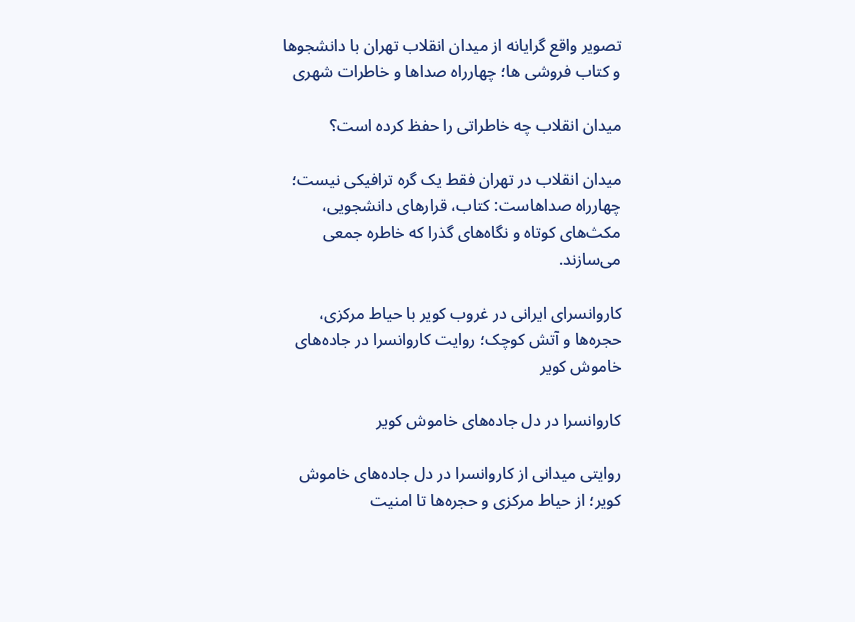تصویر واقع گرایانه از میدان انقلاب تهران با دانشجوها و کتاب فروشی ها؛ چهارراه صداها و خاطرات شهری

میدان انقلاب چه خاطراتی را حفظ کرده است؟

میدان انقلاب در تهران فقط یک گره ترافیکی نیست؛ چهارراه صداهاست: کتاب، قرارهای دانشجویی، مکث‌های کوتاه و نگاه‌های گذرا که خاطره جمعی می‌سازند.

کاروانسرای ایرانی در غروب کویر با حیاط مرکزی، حجره‌ها و آتش کوچک؛ روایت کاروانسرا در جاده‌های خاموش کویر

کاروانسرا در دل جاده‌های خاموش کویر

روایتی میدانی از کاروانسرا در دل جاده‌های خاموش کویر؛ از حیاط مرکزی و حجره‌ها تا امنیت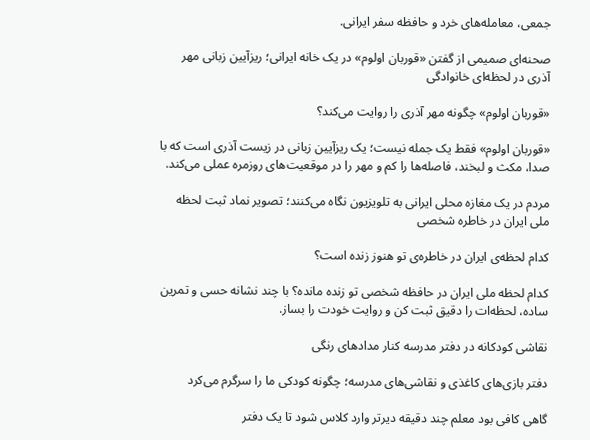جمعی، معامله‌های خرد و حافظه سفر ایرانی.

صحنه‌ای صمیمی از گفتن «قوربان اولوم» در یک خانه ایرانی؛ ریزآیین زبانی مهر آذری در لحظه‌ای خانوادگی

«قوربان اولوم» چگونه مهر آذری را روایت می‌کند؟

«قوربان اولوم» فقط یک جمله نیست؛ یک ریزآیین زبانی در زیست آذری است که با صدا، مکث و لبخند، فاصله‌ها را کم و مهر را در موقعیت‌های روزمره عملی می‌کند.

مردم در یک مغازه محلی ایرانی به تلویزیون نگاه می‌کنند؛ تصویر نماد ثبت لحظه ملی ایران در خاطره شخصی

کدام لحظه‌ی ایران در خاطره‌ی تو هنوز زنده است؟

کدام لحظه ملی ایران در حافظه شخصی تو زنده مانده؟ با چند نشانه حسی و تمرین ساده، لحظه‌ات را دقیق ثبت کن و روایت خودت را بساز.

نقاشی کودکانه در دفتر مدرسه کنار مدادهای رنگی

دفتر بازی‌های کاغذی و نقاشی‌های مدرسه؛ چگونه کودکی ما را سرگرم می‌کرد

گاهی کافی بود معلم چند دقیقه دیرتر وارد کلاس شود تا یک دفتر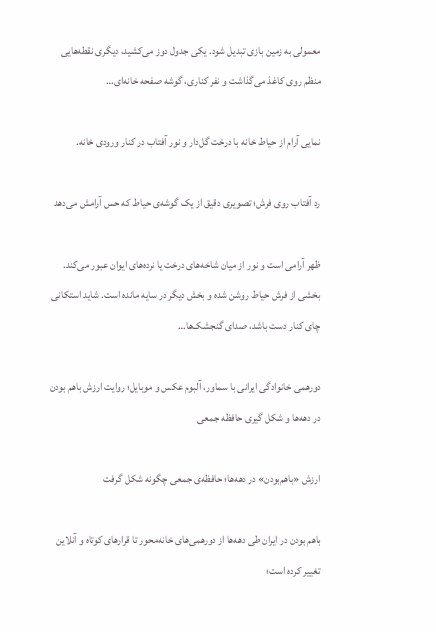معمولی به زمین بازی تبدیل شود. یکی جدول دوز می‌کشید، دیگری نقطه‌هایی منظم روی کاغذ می‌گذاشت و نفر کناری، گوشه صفحه خانه‌ای…

نمایی آرام از حیاط خانه با درخت گل‌دار و نور آفتاب در کنار ورودی خانه.

رد آفتاب روی فرش؛ تصویری دقیق از یک گوشه‌ی حیاط که حس آرامش می‌دهد

ظهر آرامی است و نور از میان شاخه‌های درخت یا نرده‌های ایوان عبور می‌کند. بخشی از فرش حیاط روشن شده و بخش دیگر در سایه مانده است. شاید استکانی چای کنار دست باشد، صدای گنجشک‌ها…

دورهمی خانوادگی ایرانی با سماور، آلبوم عکس و موبایل؛ روایت ارزش باهم بودن در دهه‌ها و شکل گیری حافظه جمعی

ارزش «باهم‌بودن» در دهه‌ها؛ حافظه‌ی جمعی چگونه شکل گرفت

باهم بودن در ایران طی دهه‌ها از دورهمی‌های خانه‌محور تا قرارهای کوتاه و آنلاین تغییر کرده است؛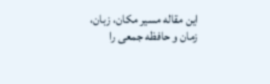این مقاله مسیر مکان، زبان، زمان و حافظه جمعی را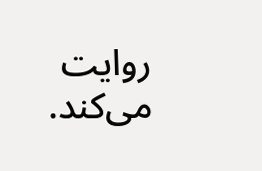روایت می‌کند.